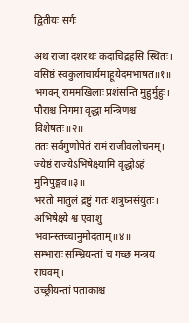द्वितीयः सर्गः

अथ राजा दशरथः कदाचिद्रहसि स्थितः।
वसिष्ठं स्वकुलाचार्यमाहूयेदमभाषत॥१॥
भगवन् राममखिलाः प्रशंसन्ति मुहुर्मुहुः।
पौराश्च निगमा वृद्धा मन्त्रिणश्च विशेषतः॥२॥
ततः सर्वगुणोपेतं रामं राजीवलोचनम्।
ज्येष्ठं राज्येऽभिषेक्ष्यामि वृद्धोऽहं मुनिपुङ्गव॥३॥
भरतो मातुलं द्रष्टुं गतः शत्रुघ्नसंयुतः।
अभिषेक्ष्ये श्व एवाशु भवान्स्तच्चानुमोदताम्॥४॥
सम्भाराः सम्भ्रियन्तां च गच्छ मन्त्रय राघवम्।
उच्छ्रीयन्तां पताकाश्च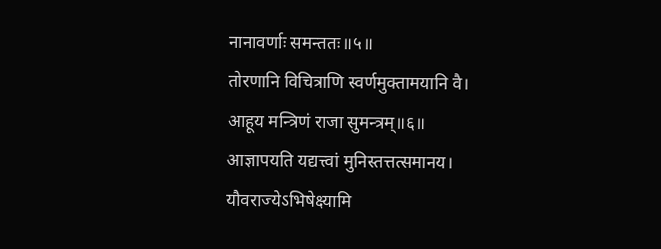नानावर्णाः समन्ततः॥५॥
तोरणानि विचित्राणि स्वर्णमुक्तामयानि वै।
आहूय मन्त्रिणं राजा सुमन्त्रम्॥६॥
आज्ञापयति यद्यत्त्वां मुनिस्तत्तत्समानय।
यौवराज्येऽभिषेक्ष्यामि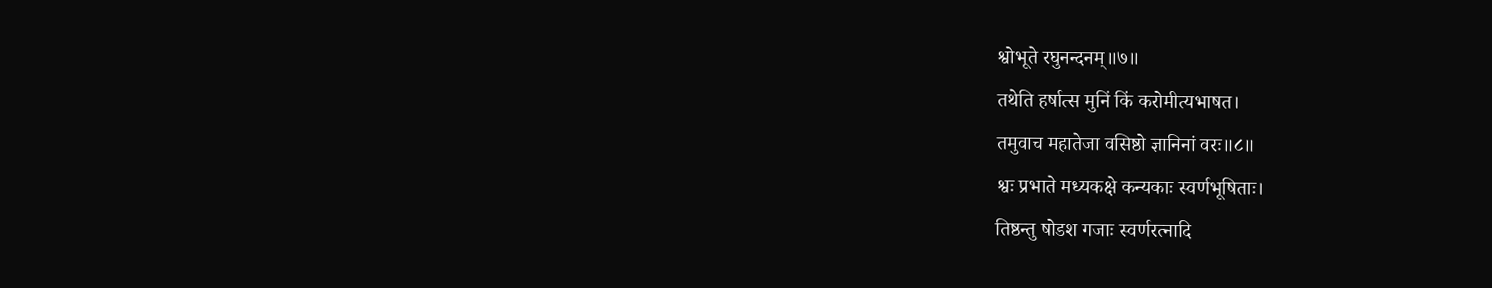श्वोभूते रघुनन्दनम्॥७॥
तथेति हर्षात्स मुनिं किं करोमीत्यभाषत।
तमुवाच महातेजा वसिष्ठो ज्ञानिनां वरः॥८॥
श्वः प्रभाते मध्यकक्षे कन्यकाः स्वर्णभूषिताः।
तिष्ठन्तु षोडश गजाः स्वर्णरत्नादि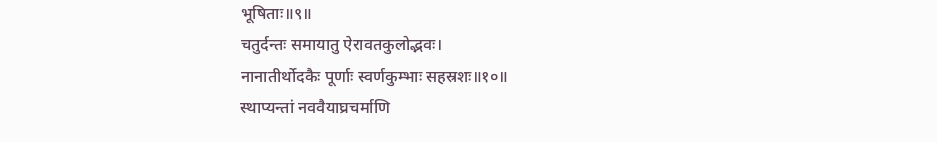भूषिताः॥९॥
चतुर्दन्तः समायातु ऐरावतकुलोद्भवः।
नानातीर्थोदकैः पूर्णाः स्वर्णकुम्भाः सहस्रशः॥१०॥
स्थाप्यन्तां नववैयाघ्रचर्माणि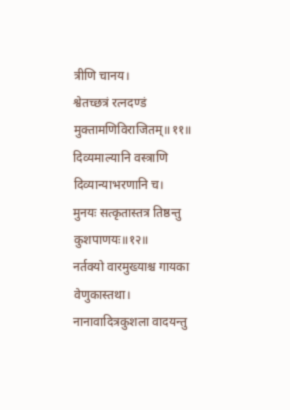त्रीणि चानय।
श्वेतच्छत्रं रत्नदण्डं मुक्तामणिविराजितम्॥११॥
दिव्यमाल्यानि वस्त्राणि दिव्यान्याभरणानि च।
मुनयः सत्कृतास्तत्र तिष्ठन्तु कुशपाणयः॥१२॥
नर्तक्यो वारमुख्याश्च गायका वेणुकास्तथा।
नानावादित्रकुशला वादयन्तु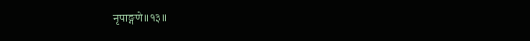नृपाङ्गणे॥१३॥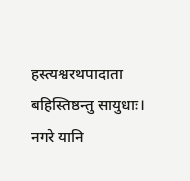हस्त्यश्वरथपादाता बहिस्तिष्ठन्तु सायुधाः।
नगरे यानि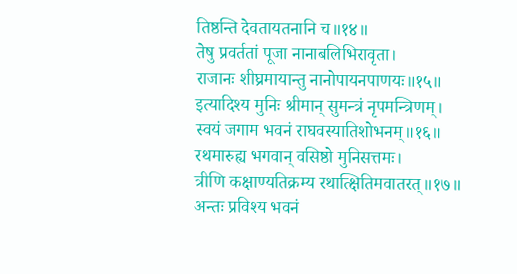तिष्ठन्ति देवतायतनानि च॥१४॥
तेषु प्रवर्ततां पूजा नानाबलिभिरावृता।
राजानः शीघ्रमायान्तु नानोपायनपाणयः॥१५॥
इत्यादिश्य मुनिः श्रीमान् सुमन्त्रं नृपमन्त्रिणम्।
स्वयं जगाम भवनं राघवस्यातिशोभनम्॥१६॥
रथमारुह्य भगवान् वसिष्ठो मुनिसत्तमः।
त्रीणि कक्षाण्यतिक्रम्य रथात्क्षितिमवातरत्॥१७॥
अन्तः प्रविश्य भवनं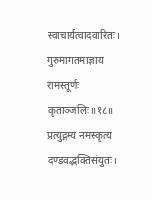स्वाचार्यत्वादवारितः।
गुरुमागतमाज्ञाय रामस्तूर्णः कृताञ्जलिः॥१८॥
प्रत्युद्गम्य नमस्कृत्य दण्डवद्भक्तिसंयुतः।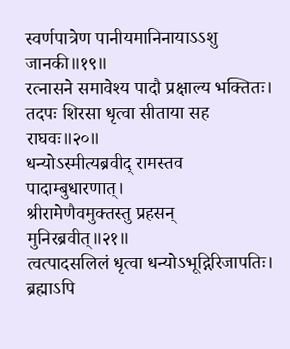स्वर्णपात्रेण पानीयमानिनायाऽऽशु जानकी॥१९॥
रत्नासने समावेश्य पादौ प्रक्षाल्य भक्तितः।
तदपः शिरसा धृत्वा सीताया सह राघवः॥२०॥
धन्योऽस्मीत्यब्रवीद् रामस्तव पादाम्बुधारणात्।
श्रीरामेणैवमुक्तस्तु प्रहसन् मुनिरब्रवीत्॥२१॥
त्वत्पादसलिलं धृत्वा धन्योऽभूद्गिरिजापतिः।
ब्रह्माऽपि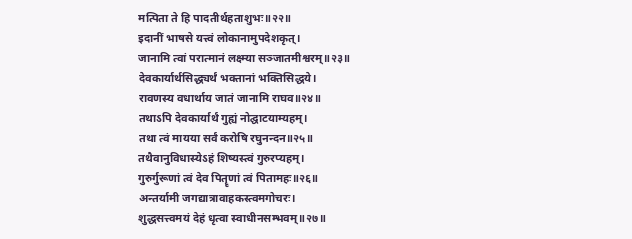मत्पिता ते हि पादतीर्थहताशुभः॥२२॥
इदानीं भाषसे यत्त्वं लोकानामुपदेशकृत्।
जानामि त्वां परात्मानं लक्ष्म्या सञ्जातमीश्वरम्॥२३॥
देवकार्यार्थसिद्ध्यर्थं भक्तानां भक्तिसिद्धये।
रावणस्य वधार्थाय जातं जानामि राघव॥२४॥
तथाऽपि देवकार्यार्थं गुह्यं नोद्घाटयाम्यहम्।
तथा त्वं मायया सर्वं करोषि रघुनन्दन॥२५॥
तथैवानुविधास्येऽहं शिष्यस्त्वं गुरुरप्यहम्।
गुरुर्गुरूणां त्वं देव पितॄणां त्वं पितामहः॥२६॥
अन्तर्यामी जगद्यात्रावाहकस्त्वमगोचरः।
शुद्धसत्त्वमयं देहं धृत्वा स्वाधीनसम्भवम्॥२७॥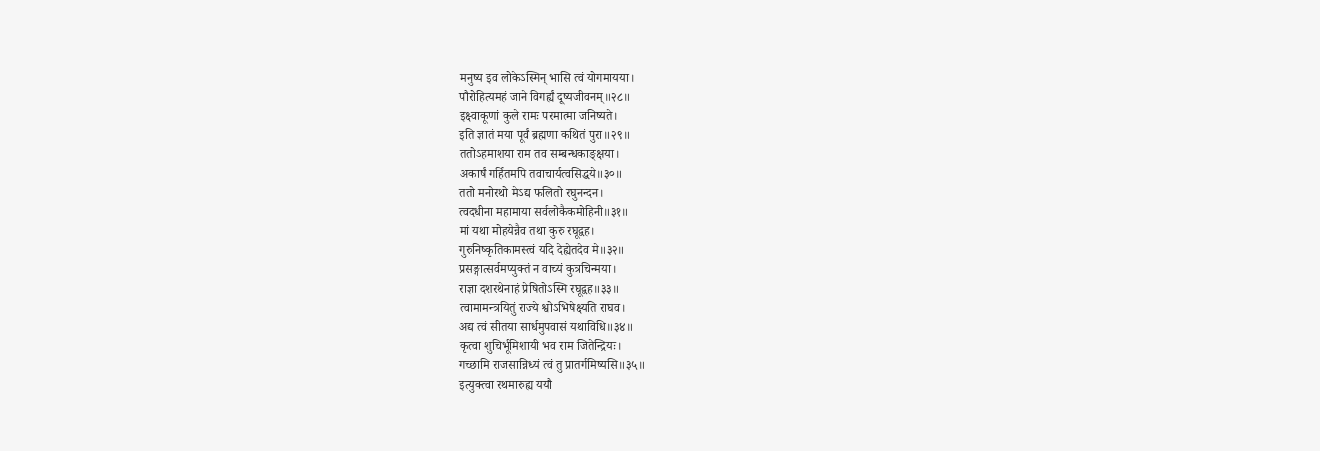मनुष्य इव लोकेऽस्मिन् भासि त्वं योगमायया।
पौरोहित्यमहं जाने विगर्ह्यं दूष्यजीवनम्॥२८॥
इक्ष्वाकूणां कुले रामः परमात्मा जनिष्यते।
इति ज्ञातं मया पूर्वं ब्रह्मणा कथितं पुरा॥२९॥
ततोऽहमाशया राम तव सम्बन्धकाङ्क्षया।
अकार्षं गर्हितमपि तवाचार्यत्वसिद्धये॥३०॥
ततो मनोरथो मेऽद्य फलितो रघुनन्दन।
त्वदधीना महामाया सर्वलोकैकमोहिनी॥३१॥
मां यथा मोहयेन्नैव तथा कुरु रघूद्वह।
गुरुनिष्कृतिकामस्त्वं यदि देह्येतदेव मे॥३२॥
प्रसङ्गात्सर्वमप्युक्तं न वाच्यं कुत्रचिन्मया।
राज्ञा दशरथेनाहं प्रेषितोऽस्मि रघूद्वह॥३३॥
त्वामामन्त्रयितुं राज्ये श्वोऽभिषेक्ष्यति राघव।
अद्य त्वं सीतया सार्धमुपवासं यथाविधि॥३४॥
कृत्वा शुचिर्भूमिशायी भव राम जितेन्द्रियः।
गच्छामि राजसान्निध्यं त्वं तु प्रातर्गमिष्यसि॥३५॥
इत्युक्त्वा रथमारुह्य ययौ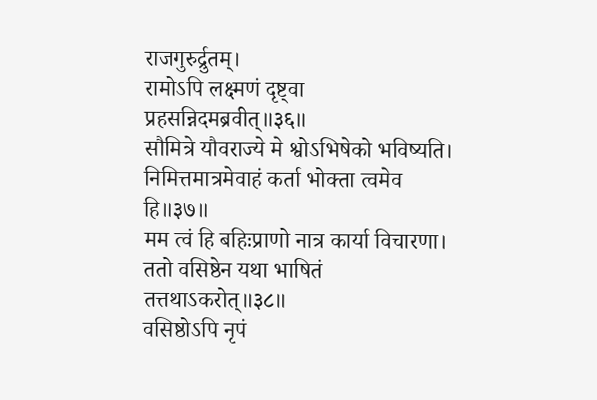राजगुरुर्द्रुतम्।
रामोऽपि लक्ष्मणं दृष्ट्वा प्रहसन्निदमब्रवीत्॥३६॥
सौमित्रे यौवराज्ये मे श्वोऽभिषेको भविष्यति।
निमित्तमात्रमेवाहं कर्ता भोक्ता त्वमेव हि॥३७॥
मम त्वं हि बहिःप्राणो नात्र कार्या विचारणा।
ततो वसिष्ठेन यथा भाषितं तत्तथाऽकरोत्॥३८॥
वसिष्ठोऽपि नृपं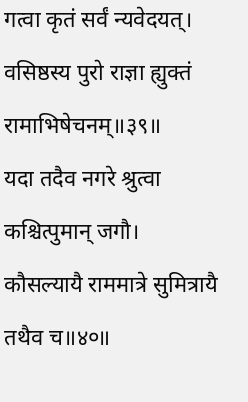गत्वा कृतं सर्वं न्यवेदयत्।
वसिष्ठस्य पुरो राज्ञा ह्युक्तं रामाभिषेचनम्॥३९॥
यदा तदैव नगरे श्रुत्वा कश्चित्पुमान् जगौ।
कौसल्यायै राममात्रे सुमित्रायै तथैव च॥४०॥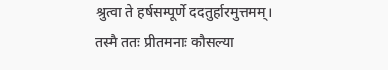श्रुत्वा ते हर्षसम्पूर्णे ददतुर्हारमुत्तमम्।
तस्मै ततः प्रीतमनाः कौसल्या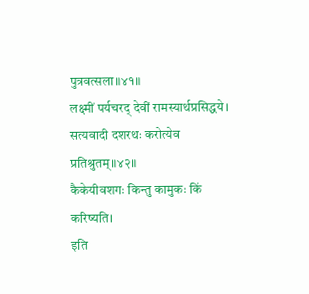पुत्रवत्सला॥४१॥
लक्ष्मीं पर्यचरद् देवीं रामस्यार्थप्रसिद्धये।
सत्यवादी दशरथः करोत्येव प्रतिश्रुतम्॥४२॥
कैकेयीवशगः किन्तु कामुकः किं करिष्यति।
इति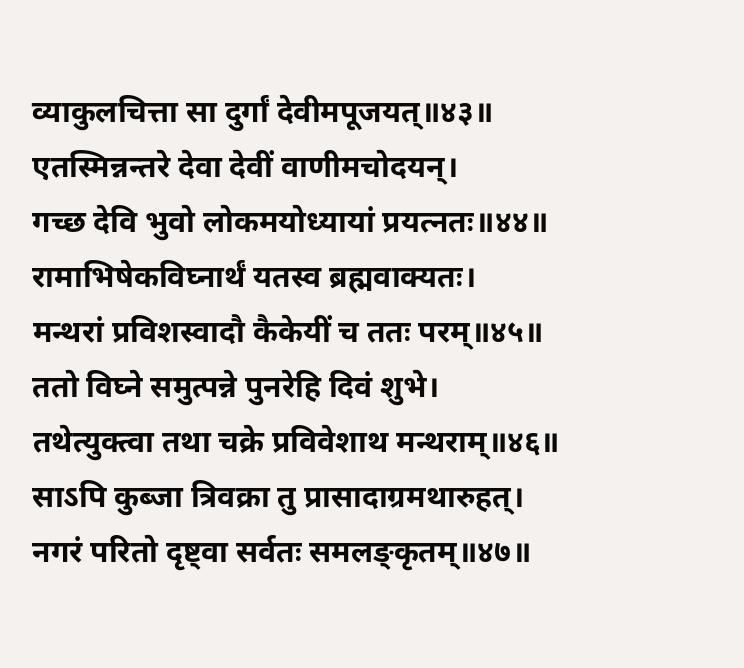व्याकुलचित्ता सा दुर्गां देवीमपूजयत्॥४३॥
एतस्मिन्नन्तरे देवा देवीं वाणीमचोदयन्।
गच्छ देवि भुवो लोकमयोध्यायां प्रयत्नतः॥४४॥
रामाभिषेकविघ्नार्थं यतस्व ब्रह्मवाक्यतः।
मन्थरां प्रविशस्वादौ कैकेयीं च ततः परम्॥४५॥
ततो विघ्ने समुत्पन्ने पुनरेहि दिवं शुभे।
तथेत्युक्त्वा तथा चक्रे प्रविवेशाथ मन्थराम्॥४६॥
साऽपि कुब्जा त्रिवक्रा तु प्रासादाग्रमथारुहत्।
नगरं परितो दृष्ट्वा सर्वतः समलङ्कृतम्॥४७॥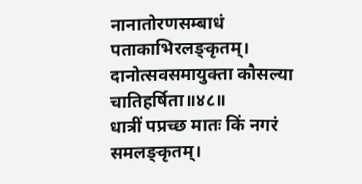नानातोरणसम्बाधं पताकाभिरलङ्कृतम्।
दानोत्सवसमायुक्ता कौसल्या चातिहर्षिता॥४८॥
धात्रीं पप्रच्छ मातः किं नगरं समलङ्कृतम्।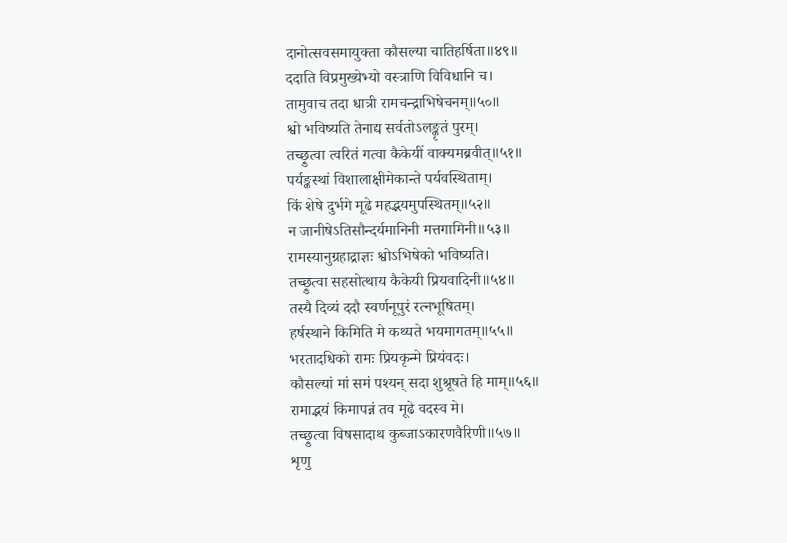दानोत्सवसमायुक्ता कौसल्या चातिहर्षिता॥४९॥
ददाति विप्रमुख्येभ्यो वस्त्राणि विविधानि च।
तामुवाच तदा धात्री रामचन्द्राभिषेचनम्॥५०॥
श्वो भविष्यति तेनाद्य सर्वतोऽलङ्कृतं पुरम्।
तच्छ्रुत्वा त्वरितं गत्वा कैकेयीं वाक्यमब्रवीत्॥५१॥
पर्यङ्कस्थां विशालाक्षीमेकान्ते पर्यवस्थिताम्।
किं शेषे दुर्भगे मूढे महद्भयमुपस्थितम्॥५२॥
न जानीषेऽतिसौन्दर्यमानिनी मत्तगामिनी॥५३॥
रामस्यानुग्रहाद्राज्ञः श्वोऽभिषेको भविष्यति।
तच्छ्रुत्वा सहसोत्थाय कैकेयी प्रियवादिनी॥५४॥
तस्यै दिव्यं ददौ स्वर्णनूपुरं रत्नभूषितम्।
हर्षस्थाने किमिति मे कथ्यते भयमागतम्॥५५॥
भरतादधिको रामः प्रियकृन्मे प्रियंवदः।
कौसल्यां मां समं पश्यन् सदा शुश्रूषते हि माम्॥५६॥
रामाद्भयं किमापन्नं तव मूढे वदस्व मे।
तच्छ्रुत्वा विषसादाथ कुब्जाऽकारणवैरिणी॥५७॥
शृणु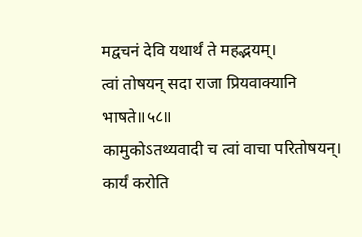मद्वचनं देवि यथार्थं ते महद्भयम्।
त्वां तोषयन् सदा राजा प्रियवाक्यानि भाषते॥५८॥
कामुकोऽतथ्यवादी च त्वां वाचा परितोषयन्।
कार्यं करोति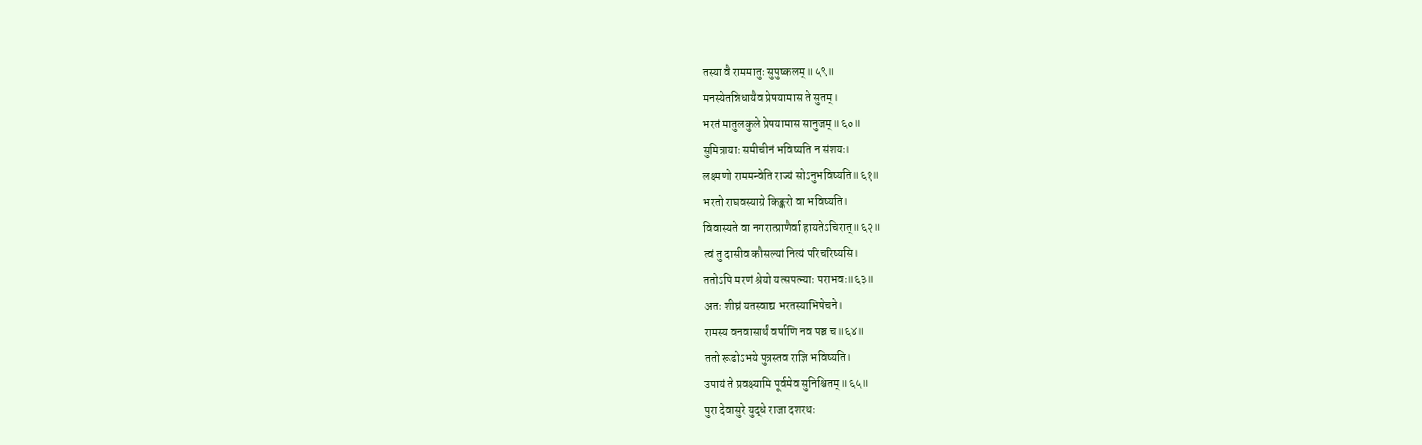तस्या वै राममातुः सुपुष्कलम्॥५९॥
मनस्येतन्निधायैव प्रेषयामास ते सुतम्।
भरतं मातुलकुले प्रेषयामास सानुजम्॥६०॥
सुमित्रायाः समीचीनं भविष्यति न संशयः।
लक्ष्मणो राममन्वेति राज्यं सोऽनुभविष्यति॥६१॥
भरतो राघवस्याग्रे किङ्करो वा भविष्यति।
विवास्यते वा नगरात्प्राणैर्वा हायतेऽचिरात्॥६२॥
त्वं तु दासीव कौसल्यां नित्यं परिचरिष्यसि।
ततोऽपि मरणं श्रेयो यत्सपत्न्याः पराभवः॥६३॥
अतः शीघ्रं यतस्वाद्य भरतस्याभिषेचने।
रामस्य वनवासार्थं वर्षाणि नव पञ्च च॥६४॥
ततो रूढोऽभये पुत्रस्तव राज्ञि भविष्यति।
उपायं ते प्रवक्ष्यामि पूर्वमेव सुनिश्चितम्॥६५॥
पुरा देवासुरे युद्धे राजा दशरथः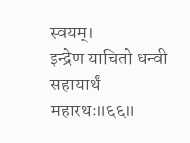स्वयम्।
इन्द्रेण याचितो धन्वी सहायार्थं महारथः॥६६॥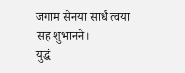जगाम सेनया सार्धं त्वया सह शुभानने।
युद्धं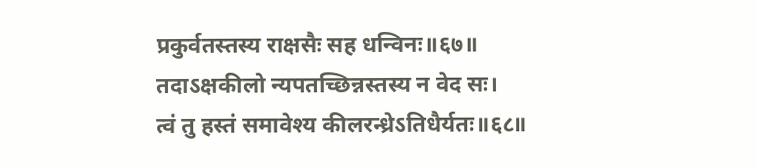प्रकुर्वतस्तस्य राक्षसैः सह धन्विनः॥६७॥
तदाऽक्षकीलो न्यपतच्छिन्नस्तस्य न वेद सः।
त्वं तु हस्तं समावेश्य कीलरन्ध्रेऽतिधैर्यतः॥६८॥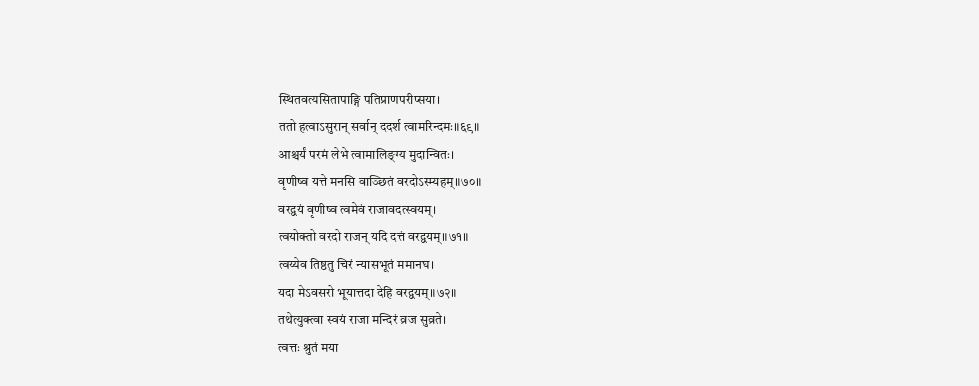स्थितवत्यसितापाङ्गि पतिप्राणपरीप्सया।
ततो हत्वाऽसुरान् सर्वान् ददर्श त्वामरिन्दमः॥६९॥
आश्चर्यं परमं लेभे त्वामालिङ्ग्य मुदान्वितः।
वृणीष्व यत्ते मनसि वाञ्छितं वरदोऽस्म्यहम्॥७०॥
वरद्वयं वृणीष्व त्वमेवं राजावदत्स्वयम्।
त्वयोक्तो वरदो राजन् यदि दत्तं वरद्वयम्॥७१॥
त्वय्येव तिष्ठतु चिरं न्यासभूतं ममानघ।
यदा मेऽवसरो भूयात्तदा देहि वरद्वयम्॥७२॥
तथेत्युक्त्वा स्वयं राजा मन्दिरं व्रज सुव्रते।
त्वत्तः श्रुतं मया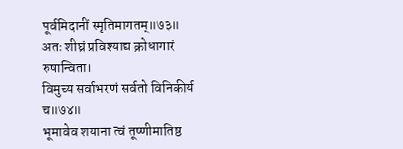पूर्वमिदानीं स्मृतिमागतम्॥७३॥
अतः शीघ्रं प्रविश्याद्य क्रोधागारं रुषान्विता।
विमुच्य सर्वाभरणं सर्वतो विनिकीर्य च॥७४॥
भूमावेव शयाना त्वं तूष्णीमातिष्ठ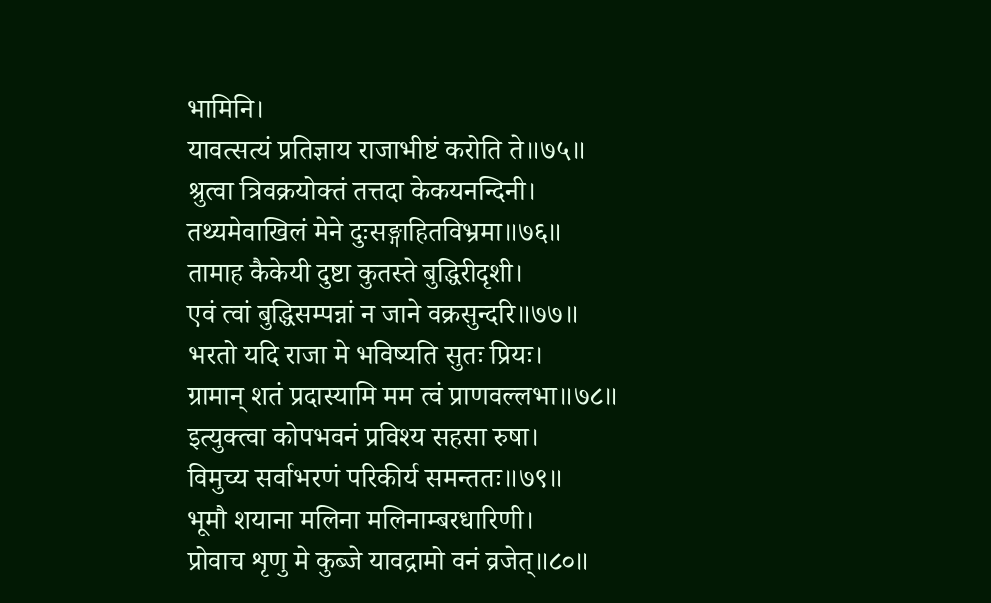भामिनि।
यावत्सत्यं प्रतिज्ञाय राजाभीष्टं करोति ते॥७५॥
श्रुत्वा त्रिवक्रयोक्तं तत्तदा केकयनन्दिनी।
तथ्यमेवाखिलं मेने दुःसङ्गाहितविभ्रमा॥७६॥
तामाह कैकेयी दुष्टा कुतस्ते बुद्धिरीदृशी।
एवं त्वां बुद्धिसम्पन्नां न जाने वक्रसुन्दरि॥७७॥
भरतो यदि राजा मे भविष्यति सुतः प्रियः।
ग्रामान् शतं प्रदास्यामि मम त्वं प्राणवल्लभा॥७८॥
इत्युक्त्वा कोपभवनं प्रविश्य सहसा रुषा।
विमुच्य सर्वाभरणं परिकीर्य समन्ततः॥७९॥
भूमौ शयाना मलिना मलिनाम्बरधारिणी।
प्रोवाच शृणु मे कुब्जे यावद्रामो वनं व्रजेत्॥८०॥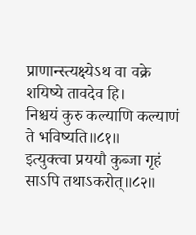प्राणान्स्त्यक्ष्येऽथ वा वक्रे शयिष्ये तावदेव हि।
निश्चयं कुरु कल्याणि कल्याणं ते भविष्यति॥८१॥
इत्युक्त्वा प्रययौ कुब्जा गृहं साऽपि तथाऽकरोत्॥८२॥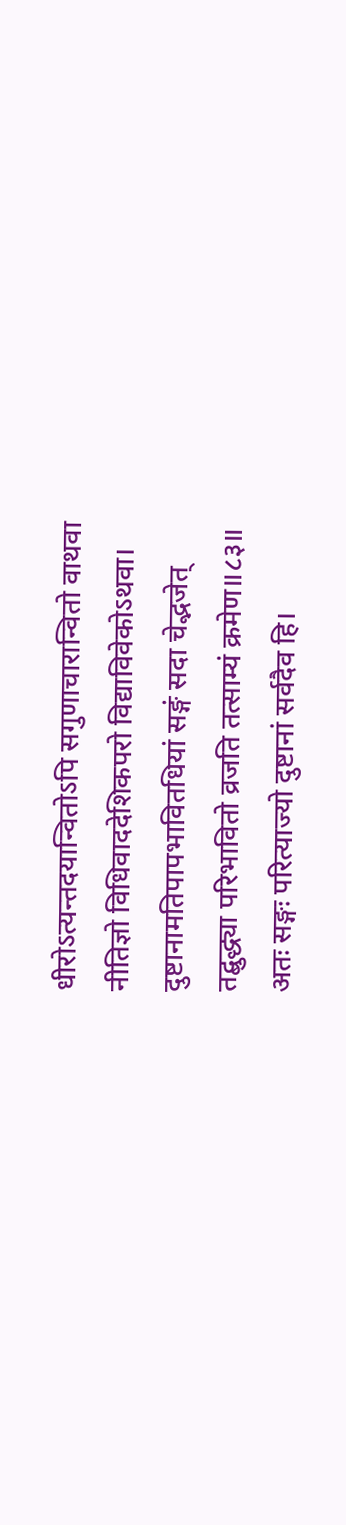धीरोऽत्यन्तदयान्वितोऽपि सगुणाचारान्वितो वाथवा
नीतिज्ञो विधिवाददेशिकपरो विद्याविवेकोऽथवा।
दुष्टानामतिपापभावितधियां सङ्गं सदा चेद्भजेत्
तद्बुद्ध्या परिभावितो व्रजति तत्साम्यं क्रमेण॥८३॥
अतः सङ्गः परित्याज्यो दुष्टानां सर्वदैव हि।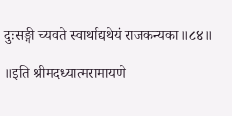दुःसङ्गी च्यवते स्वार्थाद्यथेयं राजकन्यका॥८४॥

॥इति श्रीमदध्यात्मरामायणे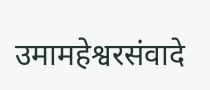उमामहेश्वरसंवादे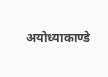अयोध्याकाण्डे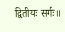द्वितीयः सर्गः॥